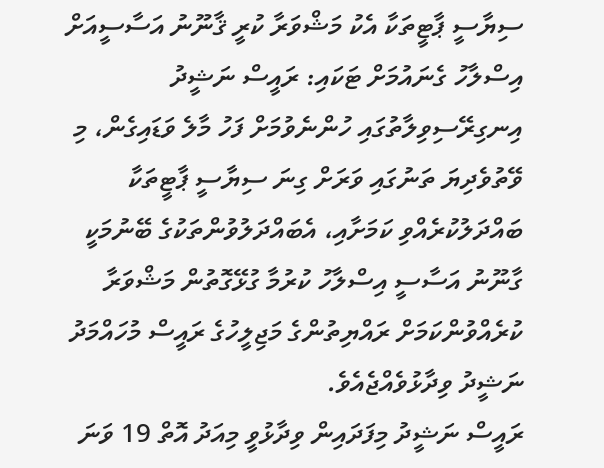ސިޔާސީ ޕާޓީތަކާ އެކު މަޝްވަރާ ކުރީ ޤާނޫނު އަސާސީއަށް އިސްލާހު ގެނައުމަށް ޓަކައި: ރައީސް ނަޝީދު
އިނގިރޭސިވިލާތުގައި ހުންނެވުމަށް ފަހު މާލެ ވަޑައިގެން، މި ވޭތުވެދިޔަ ތަނުގައި ވަރަށް ގިނަ ސިޔާސީ ޕާޓީތަކާ ބައްދަލުކުރެއްވި ކަމަށާއި، އެބައްދަލުވުންތަކުގެ ބޭނުމަކީ ގާނޫނު އަސާސީ އިސްލާހު ކުރުމާ ގުޅޭގޮތުން މަޝްވަރާ ކުރެއްވުންކަމަށް ރައްޔިތުންގެ މަޖިލީހުގެ ރައީސް މުހައްމަދު ނަޝީދު ވިދާޅުވެއްޖެއެވެ.
ރައީސް ނަޝީދު މިފަދައިން ވިދާޅުވީ މިއަދު އޮތް 19 ވަނަ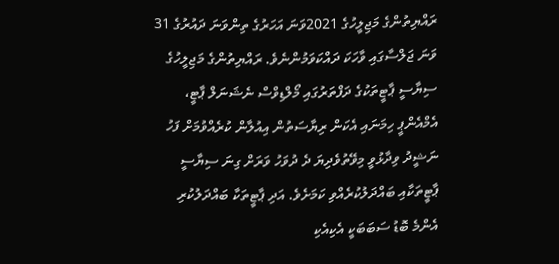ރައްޔިތުންގެ މަޖިލީހުގެ 2021ވަނަ އަހަރުގެ ތިންވަނަ ދައުރުގެ 31 ވަނަ ޖަލްސާގައި ވާހަކަ ދައްކަވަމުންނެވެ. ރައްޔިތުންގެ މަޖިލީހުގެ ސިޔާސީ ޕާޓީތަކުގެ ދަފްތަރުގައި މޯލްޑިވްސް ނެޝަނަލް ޕާޓީ، އެމްއެންޕީ ހިމަނައި އެކަން ރިޔާސަތުން އިއުލާން ކުރެއްވުމަށް ފަހު ނަޝީދު ވިދާޅުވީ މިވޭތުވެދިޔަ ދެ ދުވަހު ވަރަށް ގިނަ ސިޔާސީ ޕާޓީތަކާއި ބައްދަލުކުރެއްވި ކަމަށެވެ. އަދި ޕާޓީތަކާ ބައްދަލުކުރި އެންމެ ބޮޑު ސަބަބަކީ އެކިއެކި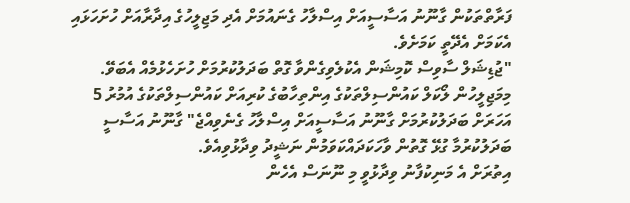ފަރާތްތަކުން ގާނޫނު އަސާސީއަށް އިސްލާހު ގެނައުމަށް އެދި މަޖިލީހުގެ އިދާރާއަށް ހުށަހަޅައި އެކަމަށް އެދޭތީ ކަމަށެވެ.
"ޖުޑިޝަލް ސާވިސް ކޮމިޝަން އެކުލެވިގެންވާ ގޮތް ބަދަލުކުރުމަށް ހުށަހެޅުމެއް އެބަވޭ. މިމަޖިލީހުން ލޯކަލް ކައުންސިލްތަކުގެ އިންތިހާބުގެ ކުރިއަށް ކައުންސިލްތަކުގެ އުމުރު 5 އަހަރަށް ބަދަލުކުރުމަށް ގާނޫނު އަސާސީއަށް އިސްލާހު ގެނެވިއްޖެ" ގާނޫނު އަސާސީ ބަދަލުކުރުމާ ގުޅޭ ގޮތުން ވާހަކަދައްކަވަމުން ނަޝީދު ވިދާޅުވިއެވެ.
އިތުރަށް އެ މަނިކުފާނު ވިދާޅުވީ މި ނޫނަސް އެހެން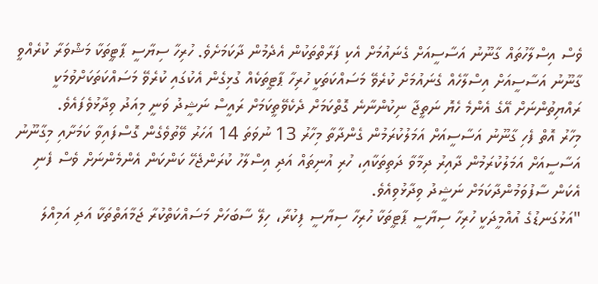ވެސް އިސްލާހުތައް ގާނޫނު އަސާސީއަށް ގެނައުމަށް އެކި ފަރާތްތަކުން އެދެމުން ދާކަމަށެވެ. ހުރިހާ ސިޔާސީ ޕާޓީތަކާ މަޝްވަރާ ކުރެއްވީ ގާނޫނު އަސާސީއަށް އިސްލާހެއް ގެނައުމަށް ކުރެވޭ މަސައްކަތަކީ ހުރިހާ ޕާޓީތަކެއް ގުޅިގެން އެކުގައި ކުރެވޭ މަސައްކަތަކަށްވުމަކީ ރައްޔިތުންނަށް އޭގެ އެންމެ ހެޔޮ ނަތީޖާ ނިކުންނާނެ ގޮތްކަމަށް ދެކެވޭތީކަމަށް ރައީސް ނަޝީދު ވަނީ މިއަދު ވިދާޅުވެފައެވެ.
މިހާރު އޮތް ފެހި ގާނޫނު އަސާސީއަށް އަމަލުކުރަމުން ގެންދާތާ މިހާރު 13 ނުވަތަ 14 އަހަރު ވޭތުވެގެން ގޮސްފައިވާ ކަމަށާއި މިގާނޫނު އަސާސީއަށް އަމަލުކުރަމުން ދާއިރު ދިމާވާ ދަތިތަކާއި، ހުރި އުނިތައް އަދި އިސްލާހު ކުރަންޖެހޭ ކަންކަން އެންމެންނަށް ވެސް ފެނި އެކަން ސާފުވަމުންދާކަމަށް ނަޝީދު ވިދާޅުވިއެވެ.
"އަޅުގަނޑުގެ އުއްމީދަކީ ހުރިހާ ސިޔާސީ ޕާޓީތަކާ ހުރިހާ ސިޔާސީ ފިކުރާ، ހިލޭ ސާބަހަށް މަސައްކަތްކުރާ ޖަމާއަތްތަކާ އަދި އަމިއްލަ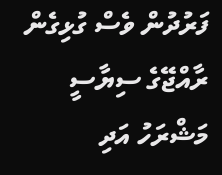ފަރުދުން ވެސް ގުޅިގެން ރާއްޖޭގެ ސިޔާސީ މަޝްރަހު އަދި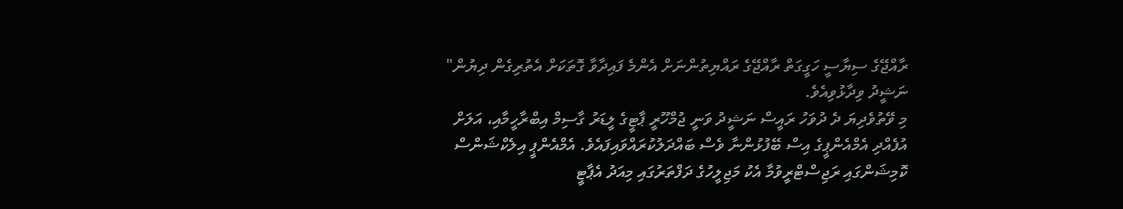ރާއްޖޭގެ ސިޔާސީ ހަގީގަތް ރާއްޖޭގެ ރައްޔިތުންނަށް އެންމެ ފައިދާވާ ގޮތަކަށް އެތުރިގެން ދިޔުން" ނަޝީދު ވިދާޅުވިއެވެ.
މި ވޭތުވެދިޔަ ދެ ދުވަހު ރައީސް ނަޝީދު ވަނީ ޖުމްހޫރީ ޕާޓީގެ ލީޑަރު ގާސިމް އިބްރާހީމާއި، އަލަށް އުފެއްދި އެމްއެންޕީގެ އިސް ބޭފުޅުންނާ ވެސް ބައްދަލުކުރައްވައިފައެވެ. އެމްއެންޕީ އިލެކްޝަންސް ކޮމިޝަންގައި ރަޖިސްޓްރީވުމާ އެކު މަޖިލީހުގެ ދަފްތަރުގައި މިއަދު އެޕާޓީ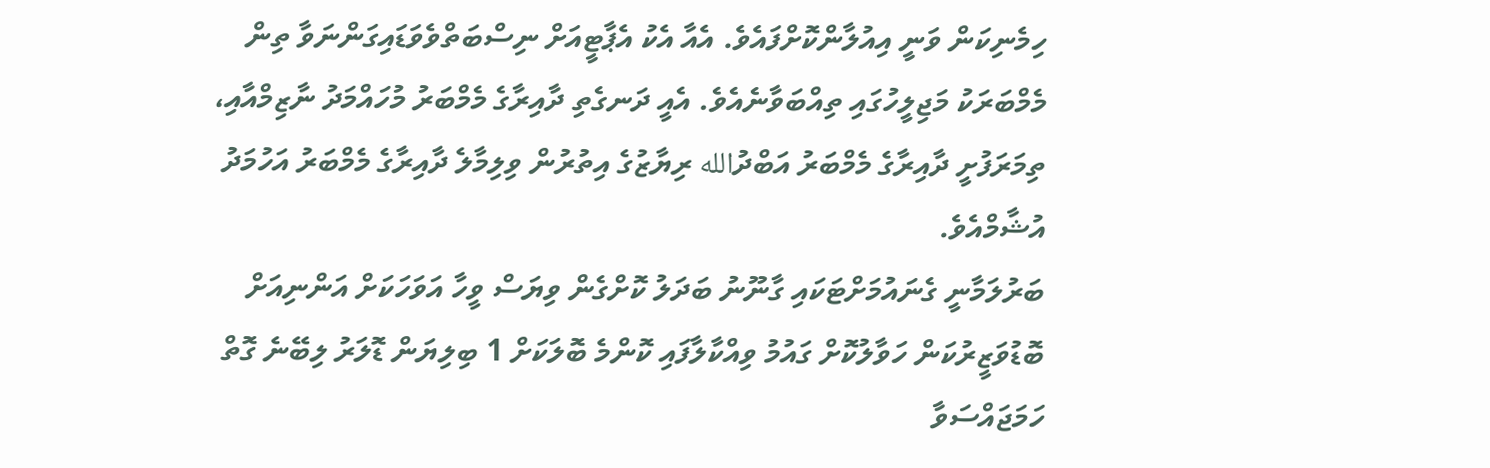ހިމެނިކަން ވަނީ އިއުލާންކޮށްފައެވެ. އެއާ އެކު އެޕާޓީއަށް ނިސްބަތްވެވަޑައިގަންނަވާ ތިން މެމްބަރަކު މަޖިލީހުގައި ތިއްބަވާނެއެވެ. އެއީ ދަނގެތި ދާއިރާގެ މެމްބަރު މުހައްމަދު ނާޒިމްއާއި، ތިމަރަފުށީ ދާއިރާގެ މެމްބަރު އަބްދުالله ރިޔާޒުގެ އިތުރުން ވިލިމާލެ ދާއިރާގެ މެމްބަރު އަހުމަދު އުޝާމްއެވެ.
ބަރުލަމާނީ ގެނައުމަށްޓަކައި ގާނޫނު ބަދަލު ކޮށްގެން ވިޔަސް ވީހާ އަވަހަކަށް އަންނިއަށް ބޮޑުވަޒީރުކަން ހަވާލުކޮށް ގައުމު ވިއްކާލާފައި ކޮންމެ ބޮލަކަށް 1 ބިލިޔަން ޑޮލަރު ލިބޭނެ ގޮތް ހަމަޖައްސަވާ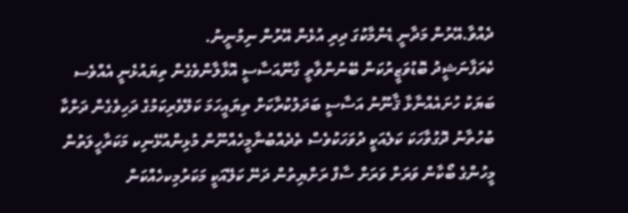ދެއްވާ.އޭރުން މަދާނީ ޑެންމާކުގަ ދިރި އުޅެން އޭރުން ނިމުނީނު.
ކެރަފާނަޝީދު ބޮޑުވަޒީރުކަން ބޭނުންވާތީ ގާނޫއަސާސީ އޮޅާލާންވެގެން ތިޔައުޅެނީ އެއްވެސ ބަޔަކު ހުށައެއްނާޅާ ޤާނޫނު އަސާސީ ބަދަލުކުރާކަށް ތިޔައީހަމަ ކަލޭވެރިކަމުގެ ދަހިވެގެން ދަށްކާ ބުހުތާނު ދޮގުވާހަކަ ކަލެއަކީ ދުވަހަކުވެސް ތެދެއްބުނާމީހެއްނޫން މުޅިންއުޅޭނިކ މަކަރާހީލަތުން މީހުންގެ ބޯކާން ވަރަށް ވަރަށް ސާފް ރަށްޔިތުން ދަނޭ ކަލޭއަކީ މަކަރުމިކހެއްކަން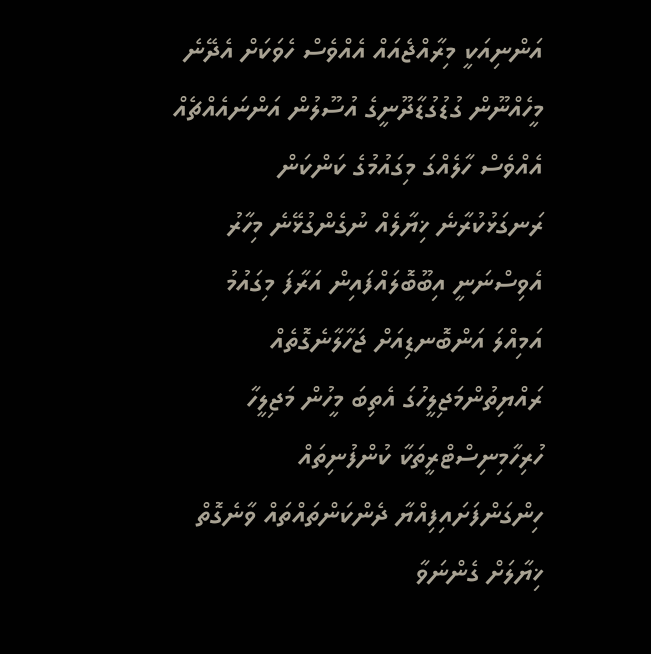އަންނިއަކީ މިރާއްޖެއައް އެއްވެސް ހެވަކަށް އެދޭނެ މީހެއްނޫން ގުޑުގުޑާދޫނީގެ އުސޫލުން އަންނައެއްޗެއް އެއްވެސް ހާލެއްގަ މިގައުމުގެ ކަންކަން ރަނގަޅުކުރާނެ ޚިޔާލެއް ނުގެންގުޅޭނެ މިހާރު އެވިސްނަނީ އިބޫބޮލައްފައިން އަރާފަ މިގައުމު އަމިއްލަ އަންބޮނޑިއަށް ޖަހާލާނެގޮތެއް ރައްޔިތުންމަޖިލީހުގަ އެތިބަ މީހުން މަޖިލީހާ ހުރިހާމިނިސްޓްރީތަކާ ކުންފުނިތައް ހިންގަންފަށައިފިއްޔާ ދެންކަންތައްތައް ވާނެގޮތް ޚިޔާލަށް ގެންނަވާ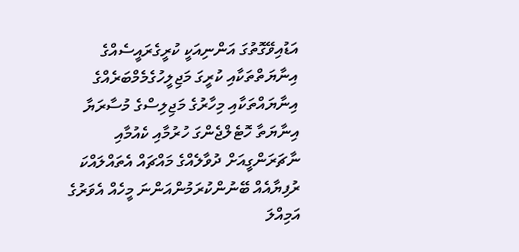އަޑުއިވޭގޮތުގަ އަންނިއަކީ ކުރީގެރައީސެއްގެ އިނާޔަތްތަކާއި ކުރީގަ މަޖިލީހުގެމެމްބަރެއްގެ އިނާޔައްތަކާއި މިހާރުގެ މަޖިލިސްގެ މުސާރަޔާ އިނާޔަތާ ހޮޓެލްޖެންގަ ހުރުމާއި ކެއުމާއި ނާޗަރަންގީއަށް ދުވާލެއްގެ މައްޗައް އެތައްލައްކަ ރުފިޔާއެއް ބޭނުންކުރަމުންއަންނަ މީހެއް އެވަރުގެ އަމިއްލަ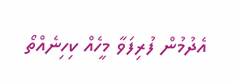އެދުމުން ފުރިފަވާ މީހެއް ކިހިނެއްތޯ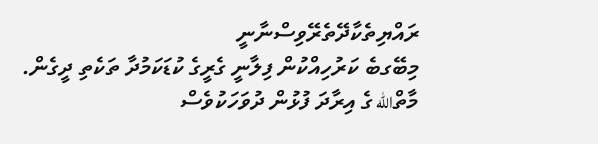ރައްޔިތެކާދޭތެރޭވިސްނާނީ
މިބޭގބެ ކަރުހިއްކުން ފިލާނީ ގެރީގެ ކުޑަކަމުދާ ތަކެތި ދީގެން.
މާތްالله ގެ އިރާދަ ފުޅުން ދުވަހަކުވެސް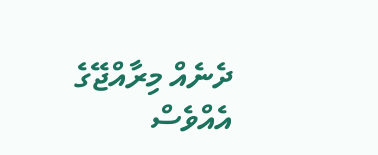ދެނެއް މިރާއްޖޭގެ އެއްވެސް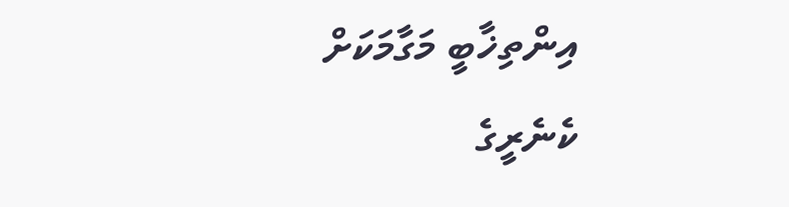އިންތިޚާބީ މަގާމަކަށް ކެނެރީގެ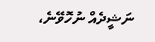ނަޝީދެއް ނުހޮވޭނެ،